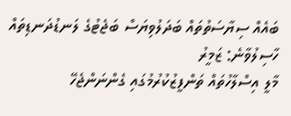ބައެއް ސިޔާސަތުތައް ބަދަލުވިޔަސް ބަޖެޓުގެ ލަނޑުދަނޑިތައް ހާސިލުވާނެ: ޒަމީރު
މާލީ އިސްލާހުތައް ތަންފީޒުކުރުމުގައި ގެންނަންޖެހޭ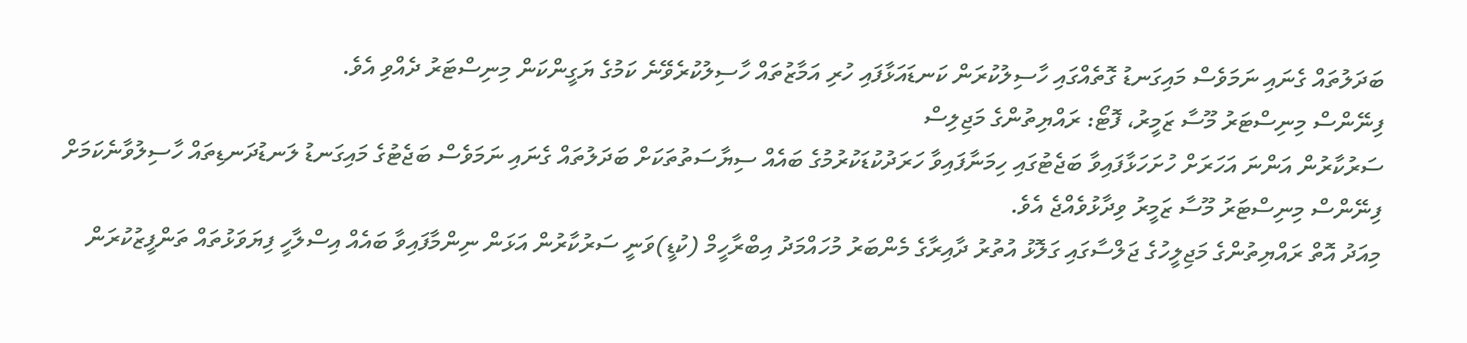ބަދަލުތައް ގެނައި ނަމަވެސް މައިގަނޑު ގޮތެއްގައި ހާސިލުކުރަން ކަނޑައަޅާފައި ހުރި އަމާޒުތައް ހާސިލުކުރެވޭނެ ކަމުގެ ޔަގީންކަން މިނިސްޓަރު ދެއްވި އެވެ.
ފިނޭންސް މިނިސްޓަރު މޫސާ ޒަމީރު، ފޮޓޯ: ރައްޔިތުންގެ މަޖިލިސް
ސަރުކާރުން އަންނަ އަހަރަށް ހުށަހަޅާފައިވާ ބަޖެޓުގައި ހިމަނާފައިވާ ހަރަދުކުޑަކުރުމުގެ ބައެއް ސިޔާސަތުތަކަށް ބަދަލުތައް ގެނައި ނަމަވެސް ބަޖެޓުގެ މައިގަނޑު ލަނޑުދަނޑިތައް ހާސިލުވާނެކަމަށް ފިނޭންސް މިނިސްޓަރު މޫސާ ޒަމީރު ވިދާޅުވެއްޖެ އެވެ.
މިއަދު އޮތް ރައްޔިތުންގެ މަޖިލީހުގެ ޖަލްސާގައި ގަލޮޅު އުތުރު ދާއިރާގެ މެންބަރު މުހައްމަދު އިބްރާހީމް (ކުޑީ)ވަނީ ސަރުކާރުން އަޅަން ނިންމާފައިވާ ބައެއް އިސްލާހީ ފިޔަވަޅުތައް ތަންފީޒުކުރަން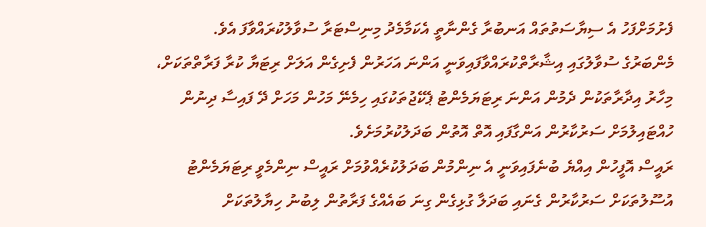ފެށުމަށްފަހު އެ ސިޔާސަތުތައް އަނބުރާ ގެންނާތީ އެކަމާމެދު މިނިސްޓަރާ ސުވާލުކުރައްވާފަ އެވެ.
މެންބަރުގެ ސުވާލުގައި އިޝާރާތްކުރައްވާފައިވަނީ އަންނަ އަހަރުން ފެށިގެން އަލަށް ރިޓަޔާ ކުރާ ފަރާތްތަކަށް، މިހާރު އިދާރާތަކުން ދެމުން އަންނަ ރިޓަޔަމެންޓު ޕެކޭޖުތަކުގައި ހިމެނޭ މަހުން މަހަށް ދޭ ފައިސާ ދިނުން ހުއްޓައިލުމަށް ސަރުކާރުން އަންގާފައި އޮތް އޮތުން ބަދަލުކުރުމަށެވެ.
ރައީސް އޮފީހުން އިއްޔެ ބުނެފައިވަނީ އެ ނިންމުން ބަދަލުކުރެއްވުމަށް ރައީސް ނިންމެވީ ރިޓަޔަމެންޓު އުސޫލުތަކަށް ސަރުކާރުން ގެނައި ބަދަލާ ގުޅިގެން ގިނަ ބައެއްގެ ފަރާތުން ލިބުނު ހިޔާލުތަކަށް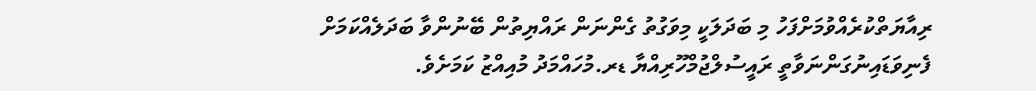ރިއާޔަތްކުރެއްވުމަށްފަހު މި ބަދަލަކީ މިވަގުތު ގެންނަން ރައްޔިތުން ބޭނުންވާ ބަދަލެއްކަމަށް ފެނިވަޑައިނުގަންނަވާތީ ރައީސުލްޖުމްހޫރިއްޔާ ޑރ.މުހައްމަދު މުއިއްޒު ކަމަށެވެ.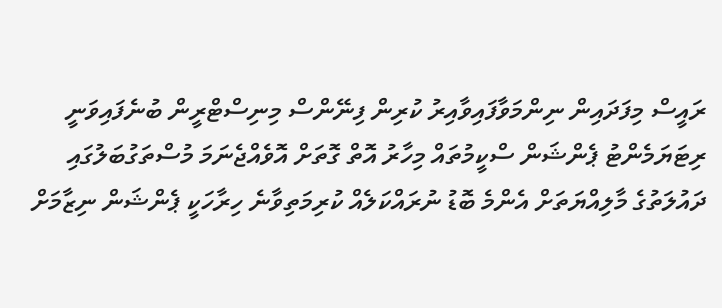ރައީސް މިފަދައިން ނިންމަވާފައިވާއިރު ކުރިން ފިނޭންސް މިނިސްޓްރީން ބުނެފައިވަނީ ރިޓަޔަމެންޓު ޕެންޝަން ސްކީމުތައް މިހާރު އޮތް ގޮތަށް އޮވެއްޖެނަމަ މުސްތަގުބަލުގައި ދައުލަތުގެ މާލިއްޔަތަށް އެންމެ ބޮޑު ނުރައްކަލެއް ކުރިމަތިވާނެ ހިރާހަކީ ޕެންޝަން ނިޒާމަށް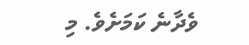ވެދާނެ ކަމަށެވެ. މި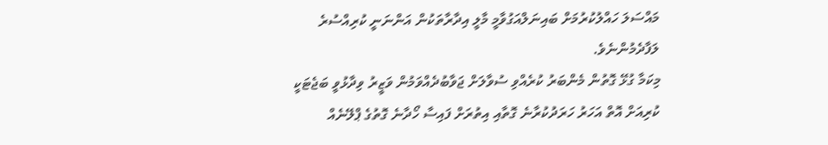މައްސަލަ ހައްލުކުރުމަށް ބައިނަލްއަގުވާމީ މާލީ އިދާރާތަކުން އަންނަނީ ކުރިއްސުރެ ލަފާދެމުންނެވެ.
މިކަމާ ގުޅޭ ގޮތުން މެންބަރު ކުރެއްވި ސުވާލަށް ޖަވާބުދެއްވަމުން ވަޒީރު ވިދާޅުވީ ބަޖެޓަކީ ކުރިއަށް އޮތް އަހަރު ހަރަދުކުރާނެ ގޮތާއި އިތުރަށް ފައިސާ ހޯދާނެ ގޮތުގެ ޕްލޭނެއް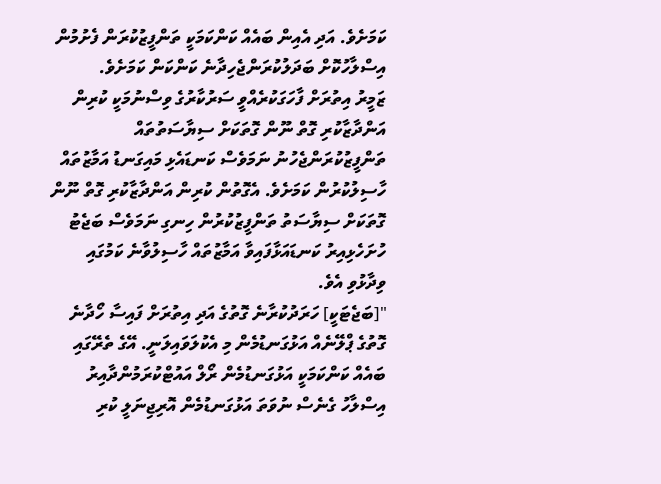ކަމަށެވެ. އަދި އެއިން ބައެއް ކަންކަމަކީ ތަންފީޒުކުރަން ފެށުމުން އިސްލާހުކޮށް ބަދަލުކުރަންޖެހިދާނެ ކަންކަން ކަމަށެވެ.
ޒަމީރު އިތުރަށް ފާހަގަކުރެއްވީ ސަރުކާރުގެ ވިސްނުމަކީ ކުރިން އަންދާޒާކުރި ގޮތް ނޫން ގޮތަކަށް ސިޔާސަތުތައް ތަންފީޒުކުރަންޖެހުނު ނަމަވެސް ކަނޑައެޅި މައިގަނޑު އަމާޒުތައް ހާސިލުކުރުން ކަމަށެވެ. އެގޮތުން ކުރިން އަންދާޒާކުރި ގޮތް ނޫން ގޮތަކަށް ސިޔާސަތު ތަންފީޒުކުރުން ހިނގި ނަމަވެސް ބަޖެޓު ހުށަހެޅިއިރު ކަނޑައަޅާފައިވާ އަމާޒުތައް ހާސިލުވާނެ ކަމުގައި ވިދާޅުވި އެވެ.
"[ބަޖެޓަކީ] ހަރަދުކުރާނެ ގޮތުގެ އަދި އިތުރަށް ފައިސާ ހޯދާނެ ގޮތުގެ ޕްލޭނެއް އަޅުގަނޑުމެން މި އެކުލަވައިލަނީ. އޭގެ ތެރޭގައި ބައެއް ކަންކަމަކީ އަޅުގަނޑުމެން ރޯލް އައުޓްކުރަމުންދާއިރު އިސްލާހު ގެނެސް ނުވަތަ އަޅުގަނޑުމެން އޮރިޖިނަލީ ކުރި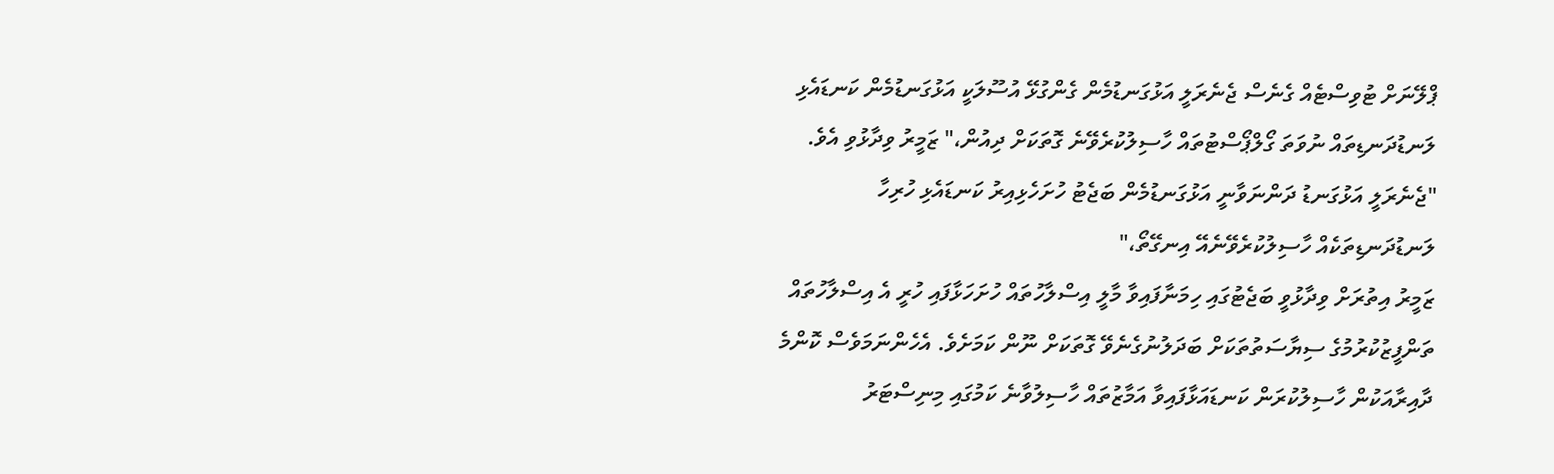ޕްލޭނަށް ޓުވިސްޓެއް ގެނެސް ޖެނެރަލީ އަޅުގަނޑުމެން ގެންގުޅޭ އުސޫލަކީ އަޅުގަނޑުމެން ކަނޑައެޅި ލަނޑުދަނޑިތައް ނުވަތަ ގޯލްޕޯސްޓުތައް ހާސިލުކުރެވޭނެ ގޮތަކަށް ދިއުން،" ޒަމީރު ވިދާޅުވި އެވެ.
"ޖެނެރަލީ އަޅުގަނޑު ދަންނަވާނީ އަޅުގަނޑުމެން ބަޖެޓު ހުށަހެޅިއިރު ކަނޑައެޅި ހުރިހާ ލަނޑުދަނޑިތަކެއް ހާސިލުކުރެވޭނެއޭ އިނގޭތޯ،"
ޒަމީރު އިތުރަށް ވިދާޅުވީ ބަޖެޓުގައި ހިމަނާފައިވާ މާލީ އިސްލާހުތައް ހުށަހަޅާފައި ހުރީ އެ އިސްލާހުތައް ތަންފީޒުކުރުމުގެ ސިޔާސަތުތަކަށް ބަދަލުނުގެނެވޭ ގޮތަކަށް ނޫން ކަމަށެވެ. އެހެންނަމަވެސް ކޮންމެ ދާއިރާއަކުން ހާސިލުކުރަން ކަނޑައަޅާފައިވާ އަމާޒުތައް ހާސިލުވާނެ ކަމުގައި މިނިސްޓަރު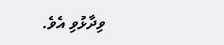ވިދާޅުވި އެވެ.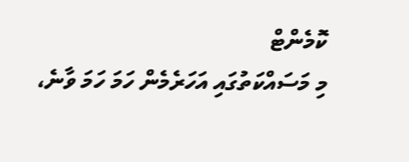ކޮމެންޓް
މި މަސައްކަތުގައި އަހަރެމެން ހަމަ ހަމަ ވާނެ،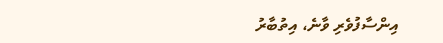އިންސާފުވެރި ވާނެ، އިތުބާރު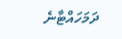ދަމަހައްޓާނެ